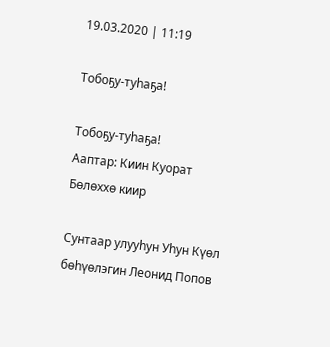19.03.2020 | 11:19

Тобоҕу-туһаҕа!

Тобоҕу-туһаҕа!
Ааптар: Киин Куорат
Бөлөххө киир

Сунтаар улууһун Уһун Күөл бөһүөлэгин Леонид Попов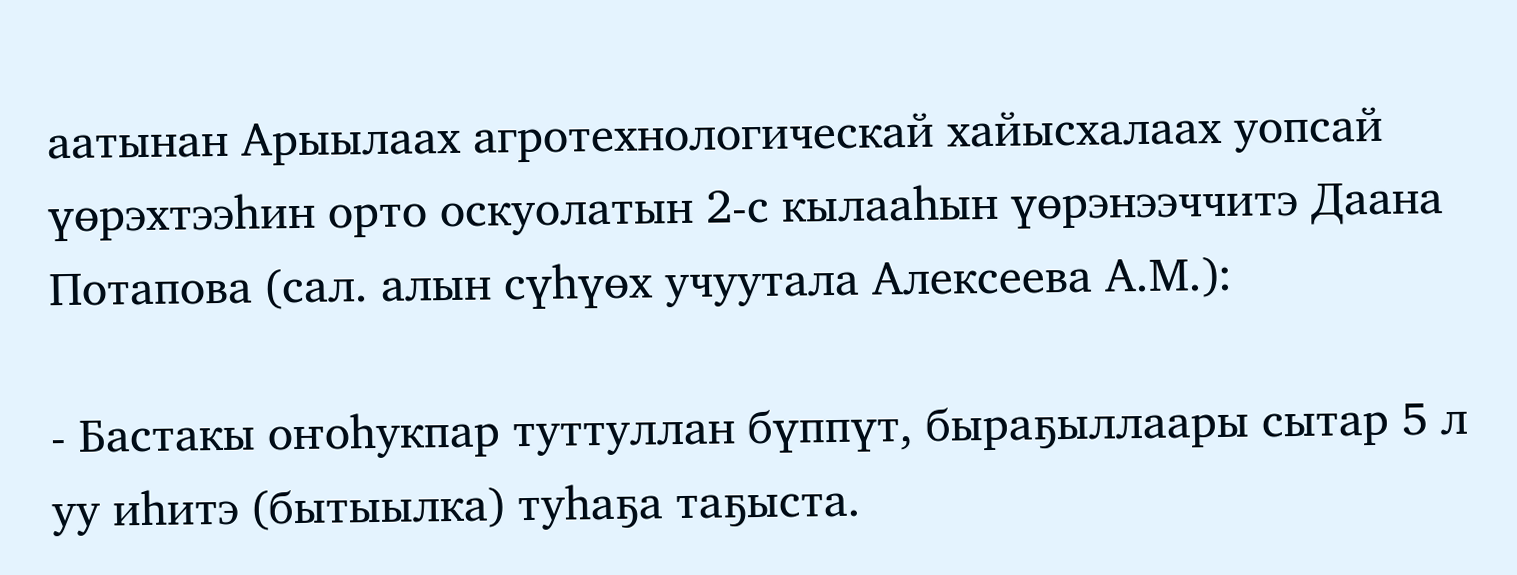аатынан Арыылаах агротехнологическай хайысхалаах уопсай үөрэхтээһин орто оскуолатын 2-с кылааһын үөрэнээччитэ Даана Потапова (сал. алын сүһүөх учуутала Алексеева А.М.):

- Бастакы оҥоһукпар туттуллан бүппүт, быраҕыллаары сытар 5 л уу иһитэ (бытыылка) туһаҕа таҕыста.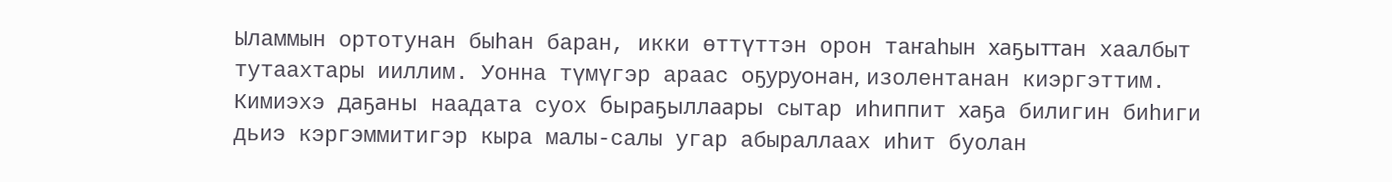Ыламмын ортотунан быһан баран, икки өттүттэн орон таҥаһын хаҕыттан хаалбыт тутаахтары ииллим. Уонна түмүгэр араас оҕуруонан, изолентанан киэргэттим. Кимиэхэ даҕаны наадата суох быраҕыллаары сытар иһиппит хаҕа билигин биһиги дьиэ кэргэммитигэр кыра малы-салы угар абыраллаах иһит буолан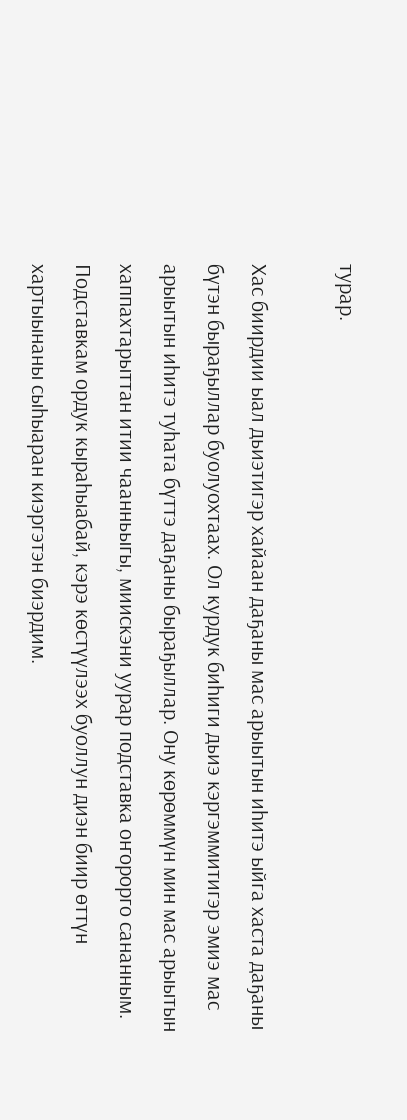турар.

Хас биирдии ыал дьиэтигэр хайаан даҕаны мас арыытын иһитэ ыйга хаста даҕаны бүтэн быраҕыллар буолуохтаах. Ол курдук биһиги дьиэ кэргэммитигэр эмиэ мас арыытын иһитэ туһата бүттэ даҕаны быраҕыллар. Ону көрөммүн мин мас арыытын хаппахтарыттан итии чаанньыгы, миискэни уурар подставка оҥорорго сананным. Подставкам ордук кыраһыабай, кэрэ көстүүлээх буоллун диэн биир өттүн хартыынаны сыһыаран киэргэтэн биэрдим.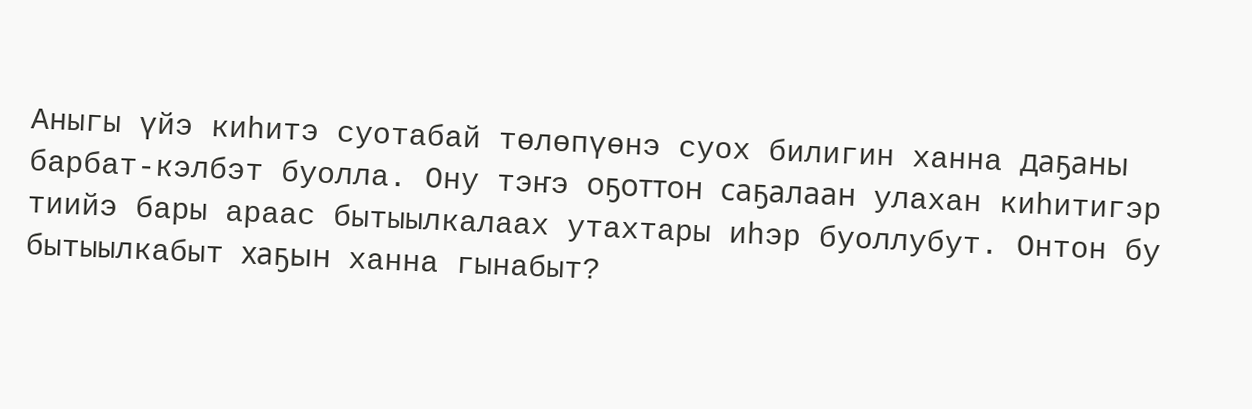Аныгы үйэ киһитэ суотабай төлөпүөнэ суох билигин ханна даҕаны барбат-кэлбэт буолла. Ону тэҥэ оҕоттон саҕалаан улахан киһитигэр тиийэ бары араас бытыылкалаах утахтары иһэр буоллубут. Онтон бу бытыылкабыт хаҕын ханна гынабыт?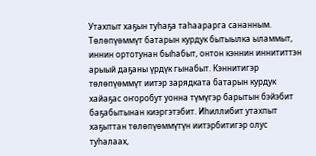Утахпыт хаҕын туһаҕа таһаарарга сананным. Төлөпүөммүт батарын курдук бытыылка ыламмыт, иннин ортотунан быһабыт, онтон кэннин иннититтэн арыый даҕаны үрдүк гынабыт. Кэннитигэр төлөпүөммүт иитэр зарядката батарын курдук хайаҕас оҥоробут уонна түмүгэр барытын бэйэбит баҕабытынан киэргэтэбит. Иһиллибит утахпыт хаҕыттан төлөпүөммүтүн иитэрбитигэр олус туһалаах,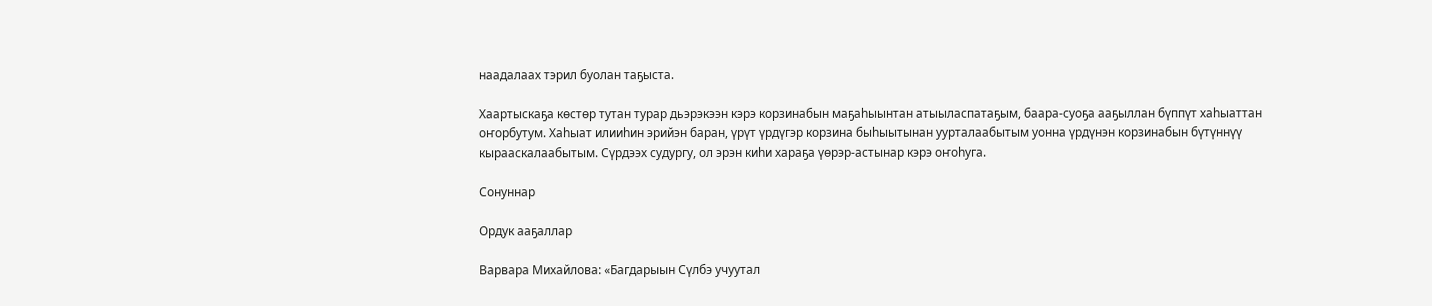наадалаах тэрил буолан таҕыста.

Хаартыскаҕа көстөр тутан турар дьэрэкээн кэрэ корзинабын маҕаһыынтан атыыласпатаҕым, баара-суоҕа ааҕыллан бүппүт хаһыаттан оҥорбутум. Хаһыат илииһин эрийэн баран, үрүт үрдүгэр корзина быһыытынан уурталаабытым уонна үрдүнэн корзинабын бүтүннүү кырааскалаабытым. Сүрдээх судургу, ол эрэн киһи хараҕа үөрэр-астынар кэрэ оҥоһуга.

Сонуннар

Ордук ааҕаллар

Варвара Михайлова: «Багдарыын Сүлбэ учуутал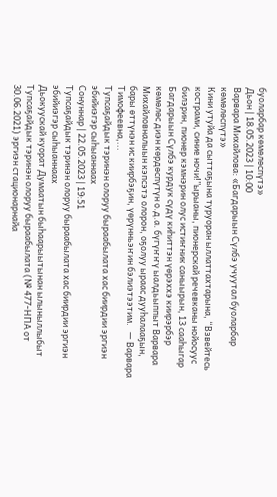буоларбар көмөлөспүтэ»
Дьон | 18.05.2023 | 10:00
Варвара Михайлова: «Багдарыын Сүлбэ учуутал буоларбар көмөлөспүтэ»
Кини утуйа да сыттаҕына туруоран ыллаттахтарына, “Взвейтесь кострами, синие ночи!”ырыаны, пионерскай речевканы нойосуус билэрин, пионер кэмнэрин олус истиҥник саныырын, 13 сааһыгар   Багдарыын Сүлбэ курдук сүдү киһиттэн үөрэххэ киирэрбэр  көмөлөс диэн көрдөспүтүн о.д.а. бүгүҥҥү ыалдьыппыт Варвара Михайловналыын кэпсэтэ олорон, оҕолуу ыраас дууһалааҕын, бары өттүнэн ис киирбэҕин, үөрүнньэҥин бэлиэтээтим.   — Варвара Тимофеевна,...
Тупсаҕайдык тэринэн олоруу быраабылата хас биирдии эргиэн эбийиэгэр сыһыаннаах
Сонуннар | 22.05.2023 | 19:51
Тупсаҕайдык тэринэн олоруу быраабылата хас биирдии эргиэн эбийиэгэр сыһыаннаах
Дьокуускай куорат Думаатын быһаарыытынан ылыныллыбыт Тупсаҕайдык тэринэн олоруу быраабылата (№ 477-НПА от 30.06.2021) эргиэн стационарнайа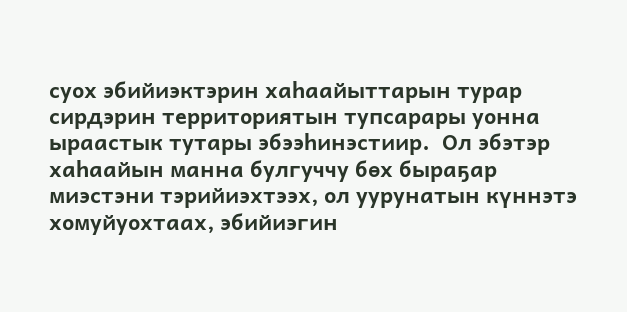суох эбийиэктэрин хаһаайыттарын турар сирдэрин территориятын тупсарары уонна ыраастык тутары эбээһинэстиир.  Ол эбэтэр хаһаайын манна булгуччу бөх быраҕар миэстэни тэрийиэхтээх, ол уурунатын күннэтэ хомуйуохтаах, эбийиэгин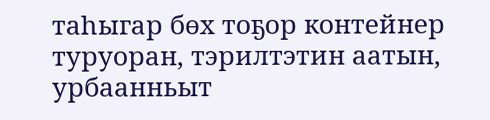таһыгар бөх тоҕор контейнер туруоран, тэрилтэтин аатын, урбаанньыт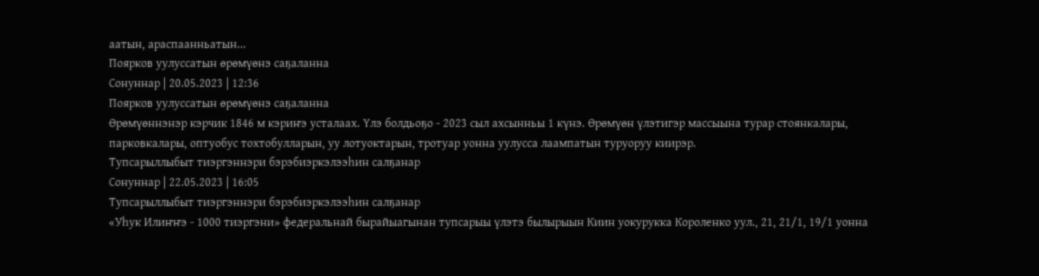аатын, араспаанньатын...
Поярков уулуссатын өрөмүөнэ саҕаланна
Сонуннар | 20.05.2023 | 12:36
Поярков уулуссатын өрөмүөнэ саҕаланна
Өрөмүөннэнэр кэрчик 1846 м кэриҥэ усталаах. Үлэ болдьоҕо - 2023 сыл ахсынньы 1 күнэ. Өрөмүөн үлэтигэр массыына турар стоянкалары, парковкалары, оптуобус тохтобулларын, уу лотуоктарын, тротуар уонна уулусса лаампатын туруоруу киирэр.
Тупсарыллыбыт тиэргэннэри бэрэбиэркэлээһин салҕанар
Сонуннар | 22.05.2023 | 16:05
Тупсарыллыбыт тиэргэннэри бэрэбиэркэлээһин салҕанар
«Уһук Илиҥҥэ - 1000 тиэргэни» федеральнай бырайыагынан тупсарыы үлэтэ былырыын Киин уокурукка Короленко уул., 21, 21/1, 19/1 уонна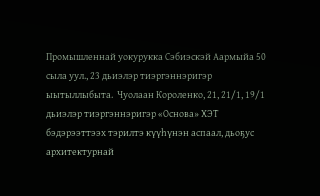Промышленнай уокурукка Сэбиэскэй Аармыйа 50 сыла уул., 23 дьиэлэр тиэргэннэригэр ыытыллыбыта.  Чуолаан Короленко, 21, 21/1, 19/1 дьиэлэр тиэргэннэригэр «Основа» ХЭТ бэдэрээттээх тэрилтэ күүһүнэн аспаал, дьоҕус архитектурнай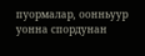пуормалар, оонньуур уонна спордунан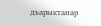дьарыктанар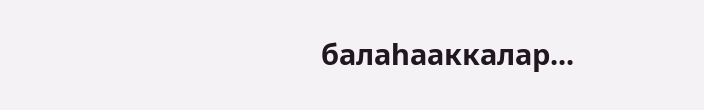балаһааккалар...